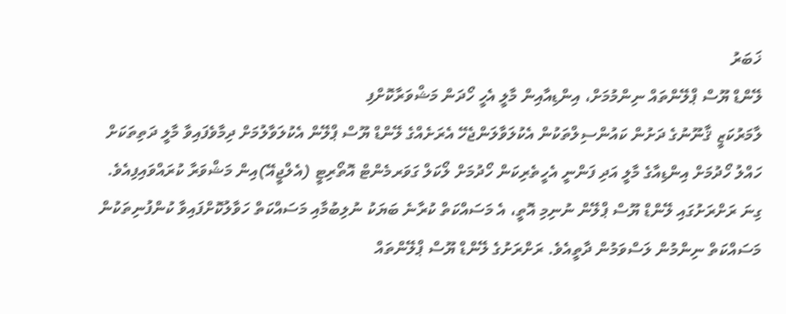ޚަބަރު
ލޭންޑް ޔޫސް ޕްލޭންތައް ނިންމުމަށް، އިންޑިއާއިން މާލީ އެހީ ހޯދަން މަޝްވަރާކޮށްފި
ލާމަރުކަޒީ ޤާނޫނުގެ ދަށުން ކައުންސިލްތަކުން އެކުލަވާލަންޖެހޭ އެރަށެއްގެ ލޭންޑް ޔޫސް ޕްލޭން އެކުލަވާލުމަށް ދިމާވެފައިވާ މާލީ ދަތިތަކަށް ހައްލު ހޯދުމަށް އިންޑިއާގެ މާލީ އަދި ފަންނީ އެހީތެރިކަން ހޯދުމަށް ލޯކަލް ގަވަރމެންޓް އޮތޯރިޓީ (އެލްޖީއޭ)އިން މަޝްވަރާ ކުރައްވައިފިއެވެ.
ގިނަ ރަށްރަށުގައި ލޭންޑް ޔޫސް ޕްލޭން ނުނިމި އޮތީ، އެ މަސައްކަތް ކުރާނެ ބަޔަކު ނުލިބުމާއި މަސައްކަތް ހަވާލުކޮށްފައިވާ ކުންފުނިތަކުން މަސައްކަތް ނިންމުން ލަސްވަމުން ދާތީއެވެ. ރަށްރަށުގެ ލޭންޑް ޔޫސް ޕްލޭންތައް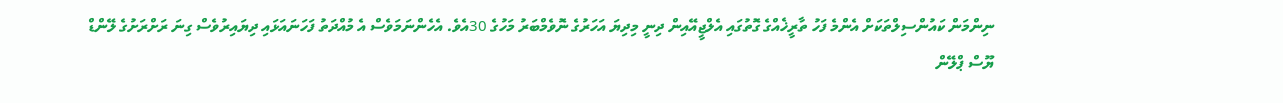ނިންމަން ކައުންސިލްތަކަށް އެންމެ ފަހު ތާރީޚެއްގެ ގޮތުގައި އެލްޖީއޭއިން ދިނީ މިދިޔަ އަހަރުގެ ނޮވެމްބަރު މަހުގެ 30އެވެ. އެހެންނަމަވެސް އެ މުއްދަތު ފަހަނައަޅައި ދިޔައިރުވެސް ގިނަ ރަށްރަށުގެ ލޭންޑް ޔޫސް ޕްލޭން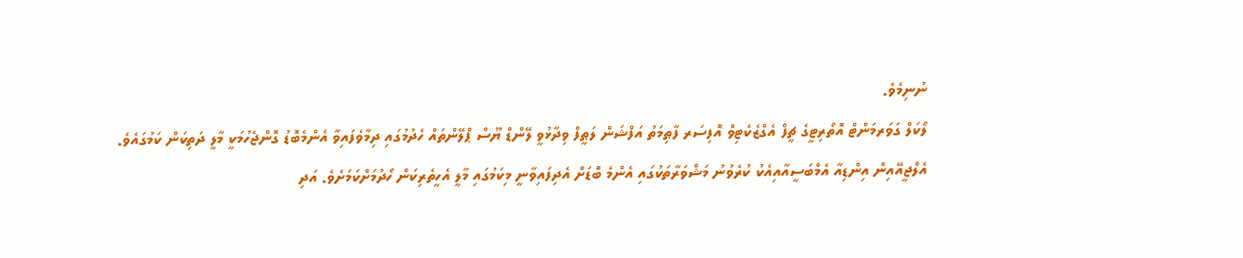ނުނިމެވެ.
ލޯކަލް ގަވަރމަންޓް އޮތޯރިޓީގެ ޗީފް އެގްޒެކެޓިވް އޮފިސަރ ފާޠިމަތު އަފްޝަން ލަޠީފް ވިދާޅުވީ ލޭންޑް ޔޫސް ޕްލޭންތައް ހެދުމުގައި ދިމާވެފައިވާ އެންމެބޮޑު ގޮންޖެހުމަކީ މާލީ ދަތިކަން ކަމުގައެވެ. އެލްޖީއޭއިން އިންޑިއާ އެމްބަސީއާއިއެކު ކުރެވުނު މަޝްވަރާތަކުގައި އެންމެ ބޮޑަށް އެދިފައިވާނީ މިކަމުގައި މާލީ އެހީތެރިކަން ހޯދުމަށްކަމަށެވެ. އަދި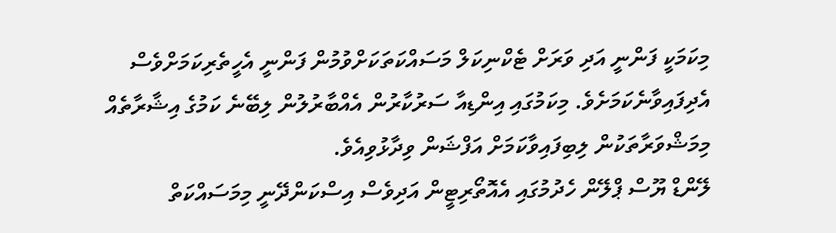މިކަމަކީ ފަންނީ އަދި ވަރަށް ޓެކްނިކަލް މަސައްކަތަކަށްވުމުން ފަންނީ އެހީތެރިކަމަށްވެސް އެދިފައިވާނެކަމަށެވެ. މިކަމުގައި އިންޑިއާ ސަރުކާރުން އެއްބާރުލުން ލިބޭނެ ކަމުގެ އިޝާރާތެއް މިމަޝްވަރާތަކުން ލިބިފައިވާކަމަށް އަފްޝަން ވިދާޅުވިއެވެ.
ލޭންޑް ޔޫސް ޕްލޭން ހެދުމުގައި އެއޮތޯރިޓީން އަދިވެސް އިސްކަންދޭނީ މިމަސައްކަތް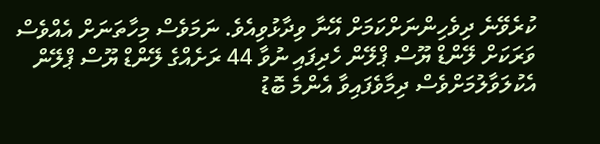ކުރެވޭނެ ދިވެހިންނަށްކަމަށް އޭނާ ވިދާޅުވިއެވެ. ނަމަވެސް މިހާތަނަށް އެއްވެސް ވަރަކަށް ލޭންޑް ޔޫސް ޕްލޭން ހެދިފައި ނުވާ 44 ރަށެއްގެ ލޭންޑް ޔޫސް ޕްލޭން އެކުލަވާލުމަށްވެސް ދިމާވެފައިވާ އެންމެ ބޮޑު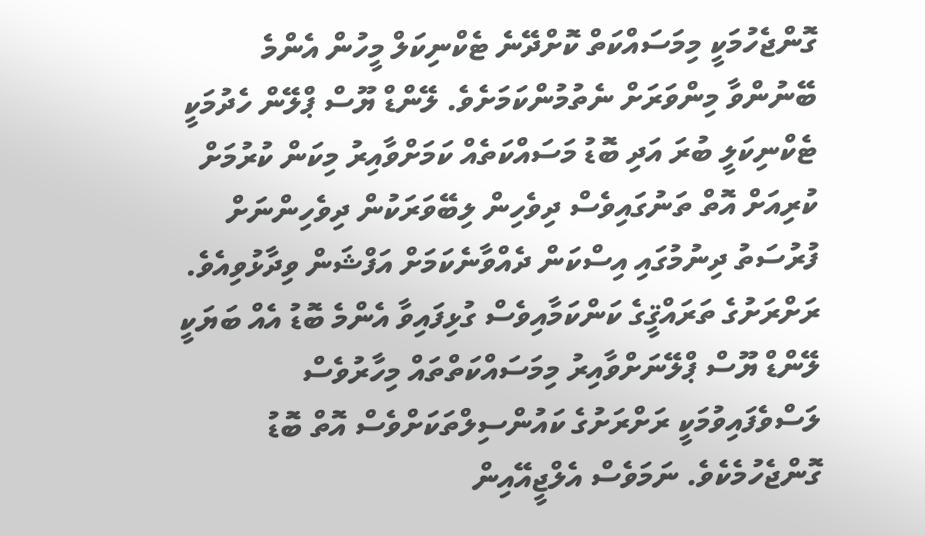ގޮންޖެހުމަކީ މިމަސައްކަތް ކޮށްދޭނެ ޓެކްނިކަލް މީހުން އެންމެ ބޭނުންވާ މިންވަރަށް ނެތުމުންކަމަށެވެ. ލޭންޑް ޔޫސް ޕްލޭން ހެދުމަކީ ޓެކްނިކަލީ ބުރަ އަދި ބޮޑު މަސައްކަތެއް ކަމަށްވާއިރު މިކަން ކުރުމަށް ކުރިއަށް އޮތް ތަނުގައިވެސް ދިވެހިން ލިބޭވަރަކުން ދިވެހިންނަށް ފުރުސަތު ދިނުމުގައި އިސްކަން ދެއްވާނެކަމަށް އަފްޝަން ވިދާޅުވިއެވެ.
ރަށްރަށުގެ ތަރައްޤީގެ ކަންކަމާއިވެސް ގުޅިފައިވާ އެންމެ ބޮޑު އެއް ބަޔަކީ ލޭންޑް ޔޫސް ޕްލޭނަށްވާއިރު މިމަސައްކަތްތައް މިހާރުވެސް ލަސްވެފައިވުމަކީ ރަށްރަށުގެ ކައުންސިލްތަކަށްވެސް އޮތް ބޮޑު ގޮންޖެހުމެކެވެ. ނަމަވެސް އެލްޖީއޭއިން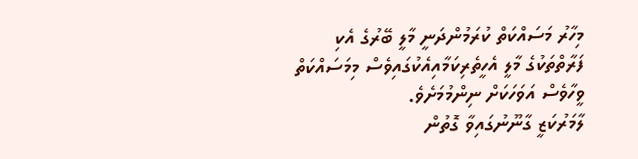މިހާރު މަސައްކަތް ކުރަމުންދަނީ މާލީ ބޭރުގެ އެކި ފަރާތްތަކުގެ މާލީ އެހީތެރިކަމާއިއެކުގައިވެސް މިމަސައްކަތް ވީހާވެސް އަވަހަކަށް ނިންމުމަށެވެ.
ލާމަރުކަޒީ ގާނޫނުގައިވާ ގޮތުން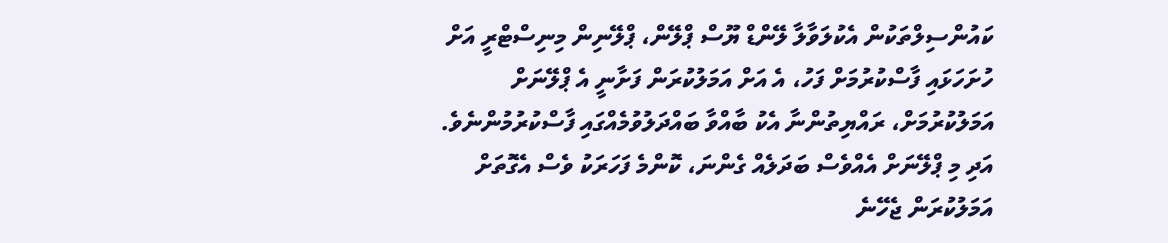ކައުންސިލްތަކުން އެކުލަވާލާ ލޭންޑް ޔޫސް ޕްލޭން، ޕްލޭނިން މިނިސްޓްރީ އަށް ހުށަހަޅައި ފާސްކުރުމަށް ފަހު، އެ އަށް އަމަލުކުރަން ފަށާނީ އެ ޕްލޭނަށް އަމަލުކުރުމަށް، ރައްޔިތުންނާ އެކު ބާއްވާ ބައްދަލުވުމެއްގައި ފާސްކުރުމުންނެވެ. އަދި މި ޕްލޭނަށް އެއްވެސް ބަދަލެއް ގެންނަ، ކޮންމެ ފަހަރަކު ވެސް އެގޮތަށް އަމަލުކުރަން ޖެހޭނެ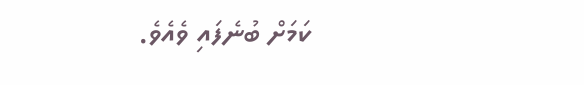ކަމަށް ބުނެފައި ވެއެވެ.